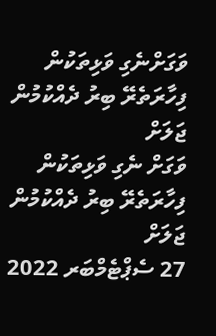ވަގަށްނެގި ވަޅިތަކުން ފިހާރަތެރޭ ބިރު ދެއްކުމުން ޖަލަށް
ވަގަށް ނެގި ވަޅިތަކުން ފިހާރަތެރޭ ބިރު ދެއްކުމުން ޖަލަށް
27 ސެޕްޓެމްބަރ 2022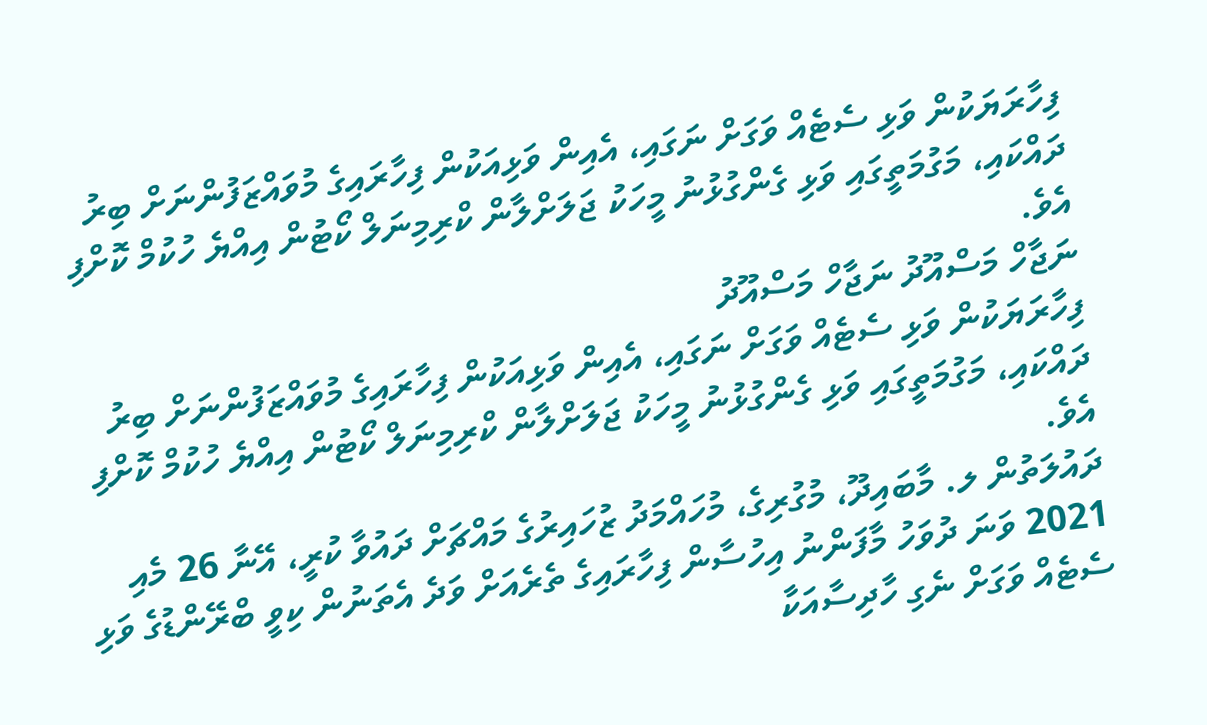ފިހާރަޔަކުން ވަޅި ސެޓެއް ވަގަށް ނަގައި، އެއިން ވަޅިއަކުން ފިހާރައިގެ މުވައްޒަފުންނަށް ބިރު ދައްކައި، މަގުމަތީގައި ވަޅި ގެންގުޅުނު މީހަކު ޖަލަށްލާން ކްރިމިނަލް ކޯޓުން އިއްޔެ ހުކުމް ކޮށްފި އެވެ.
ނަޖާހް މަސްއޫދު ނަޖާހް މަސްއޫދު
ފިހާރަޔަކުން ވަޅި ސެޓެއް ވަގަށް ނަގައި، އެއިން ވަޅިއަކުން ފިހާރައިގެ މުވައްޒަފުންނަށް ބިރު ދައްކައި، މަގުމަތީގައި ވަޅި ގެންގުޅުނު މީހަކު ޖަލަށްލާން ކްރިމިނަލް ކޯޓުން އިއްޔެ ހުކުމް ކޮށްފި އެވެ.
ދައުލަތުން ލ. މާބައިދޫ، މުގުރިގެ، މުހައްމަދު ޒުހައިރުގެ މައްޗަށް ދައުވާ ކުރީ، އޭނާ 26 މެއި 2021 ވަނަ ދުވަހު މާފަންނު އިހުސާން ފިހާރައިގެ ތެރެއަށް ވަދެ އެތަނުން ކިވީ ބްރޭންޑުގެ ވަޅި ސެޓެއް ވަގަށް ނެގި ހާދިސާއަކާ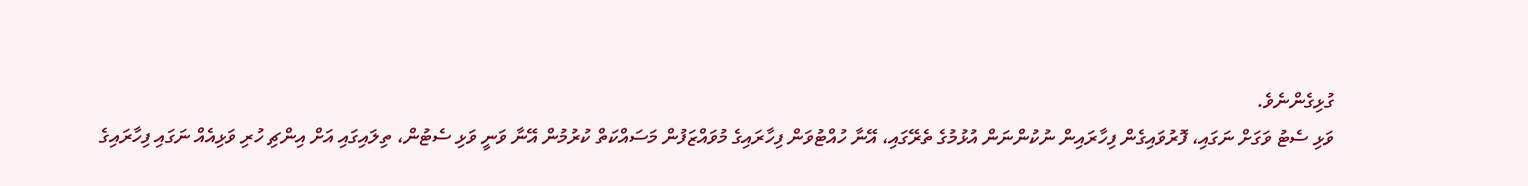ގުޅިގެންނެވެ.
ވަޅި ސެޓު ވަގަށް ނަގައި، ފޮރުވައިގެން ފިހާރައިން ނުކުންނަން އުޅުމުގެ ތެރޭގައި، އޭނާ ހުއްޓުވަން ފިހާރައިގެ މުވައްޒަފުން މަސައްކަތް ކުރުމުން އޭނާ ވަނީ ވަޅި ސެޓުން، ތިލައިގައި އަށް އިންޗި ހުރި ވަޅިއެއް ނަގައި ފިހާރައިގެ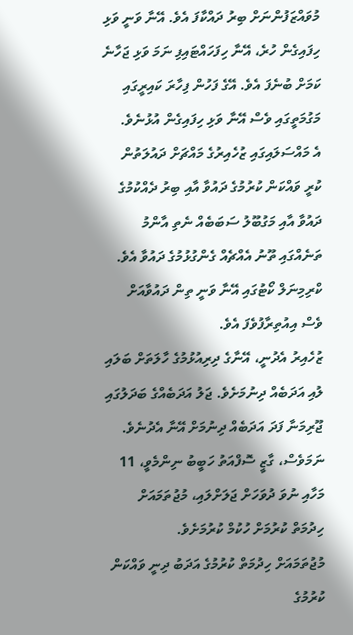މުވައްޒަފުންނަށް ބިރު ދައްކާފަ އެވެ. އޭނާ ވަނީ ވަޅި ހިފައިގެން ހުރެ، އޭނާ ހިފަހައްޓައިފި ނަމަ ވަޅި ޖަހާނެ ކަމަށް ބުނެފަ އެވެ. އޭގެ ފަހުން ފިހާރަ ކައިރީގައި މަގުމަތީގައި ވެސް އޭނާ ވަޅި ހިފައިގެން އުޅުނެވެ.
އެ މައްސަލައިގައި ޒުހެއިރުގެ މައްޗަށް ދައުލަތުން ކުރީ ވައްކަން ކުރުމުގެ ދައުވާ އާއި ބިރު ދެއްކުމުގެ ދައުވާ އާއި މަގުބޫލު ސަބަބެއް ނެތި އާންމު ތަނެއްގައި ތޫނު އެއްޗެއް ގެންގުޅުމުގެ ދައުވާ އެވެ. ކްރިމިނަލް ކޯޓުގައި އޭނާ ވަނީ ތިން ދައުވާއަށް ވެސް އިއުތިރާފުވެފަ އެވެ.
ޒުހެއިރު އެދުނީ، އޭނާގެ ދިރިއުޅުމުގެ ހާލަތަށް ބަލައި ލުއި އަދަބެއް ދިނުމަށެވެ. ޖަލު އަދަބެއްގެ ބަދަލުގައި ޖޫރިމަނާ ފަދަ އަދަބެއް ދިނުމަށް އޭނާ އެދުނެވެ. ނަމަވެސް، ގާޒީ ސޮފްއަތު ހަބީބު ނިންމެވީ، 11 މަހާއި ނުވަ ދުވަހަށް ޖަލަށްލައި، މުޖުތަމައަށް ހިދުމަތް ކުރުމަށް ހުކުމް ކުރުމަށެވެ.
މުޖުތަމައަށް ހިދުމަތް ކުރުމުގެ އަދަބު ދިނީ ވައްކަން ކުރުމުގެ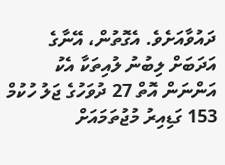ދައުވާއަށެވެ. އެގޮތުން، އޭނާގެ އަދަބަށް ލިބުނު ލުއިތަކާ އެކު އަންނަން އޮތް 27 ދުވަހުގެ ޖަލު ހުކުމް 153 ގަޑިއިރު މުޖުތަމައަށް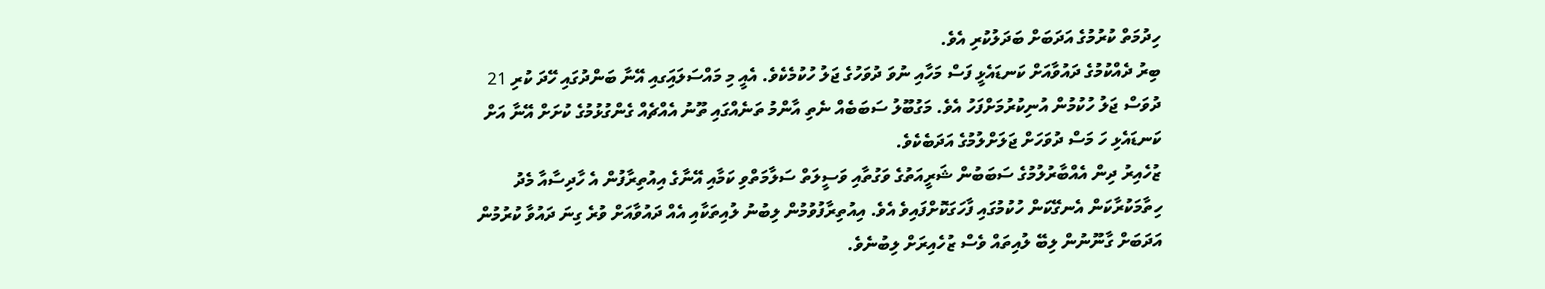ހިދުމަތް ކުރުމުގެ އަދަބަށް ބަދަލުކުރި އެވެ.
ބިރު ދެއްކުމުގެ ދައުވާއަށް ކަނޑައެޅީ ފަސް މަހާއި ނުވަ ދުވަހުގެ ޖަލު ހުކުމެކެވެ. އެއީ މި މައްސަލައިަގއި އޭނާ ބަންދުގައި ހޭދަ ކުރި 21 ދުވަސް ޖަލު ހުކުމުން އުނިކުރުމަށްފަހު އެވެ. މަގުބޫލު ސަބަބެއް ނެތި އާންމު ތަނެއްގައި ތޫނު އެއްޗެއް ގެންގުޅުމުގެ ކުށަށް އޭނާ އަށް ކަނޑައެޅި ހަ މަސް ދުވަހަށް ޖަލަށްލުމުގެ އަދަބެކެވެ.
ޒުހެއިރު ދިން އެއްބާރުލުމުގެ ސަބަބުން ޝަރީއަތުގެ ވަގުތާއި ވަސީލަތް ސަލާމަތްވި ކަމާއި އޭނާގެ އިއުތިރާފުން އެ ހާދިސާއާ މެދު ހިތާމަކުރާކަން އެނގޭކަން ހުކުމުގައި ފާހަގަކޮށްފައިވެ އެވެ. އިއުތިރާފުވުމުން ލިބުނު ލުއިތަކާއި އެއް ދައުވާއަށް ވުރެ ގިނަ ދައުވާ ކުރުމުން އަދަބަށް ގާނޫނުން ލިބޭ ލުއިތައް ވެސް ޒުހެއިރަށް ލިބުނެވެ.